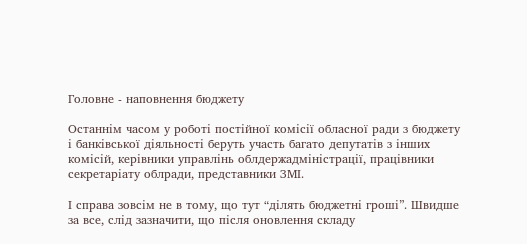Головне - наповнення бюджету

Останнім часом у роботі постійної комісії обласної ради з бюджету і банківської діяльності беруть участь багато депутатів з інших комісій, керівники управлінь облдержадміністрації, працівники секретаріату облради, представники ЗМІ.

І справа зовсім не в тому, що тут “ділять бюджетні гроші”. Швидше за все, слід зазначити, що після оновлення складу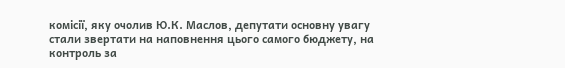комісії, яку очолив Ю.К. Маслов, депутати основну увагу стали звертати на наповнення цього самого бюджету, на контроль за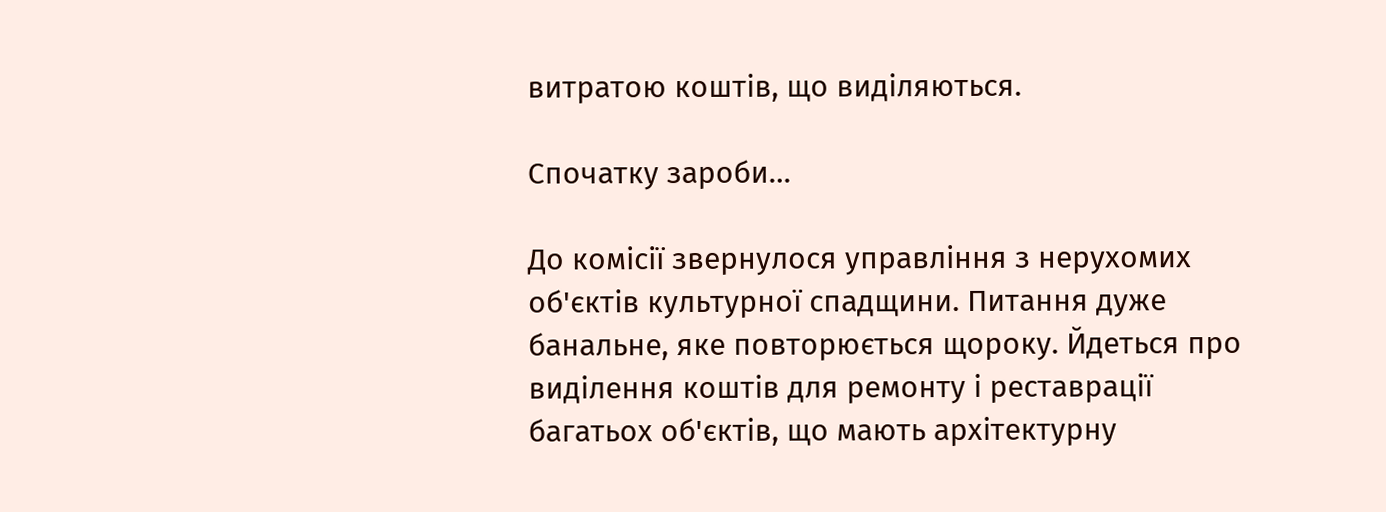витратою коштів, що виділяються.

Спочатку зароби…

До комісії звернулося управління з нерухомих об'єктів культурної спадщини. Питання дуже банальне, яке повторюється щороку. Йдеться про виділення коштів для ремонту і реставрації багатьох об'єктів, що мають архітектурну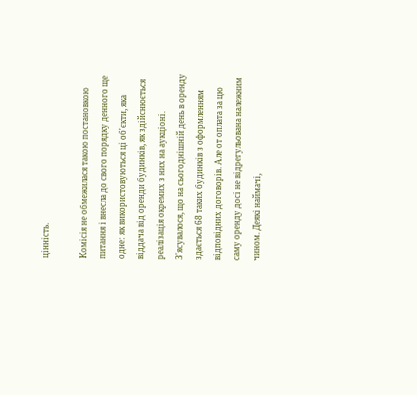цінність.

Комісія не обмежилася такою постановкою питання і внесла до свого порядку денного ще одне: як використовуються ці об'єкти, яка віддача від оренди будинків, як здійснюється реалізація окремих з них на аукціоні. З'ясувалося, що на сьогоднішній день в оренду здається 68 таких будинків з оформленням відповідних договорів. Але от оплата за цю саму оренду досі не відрегульована належним чином. Деякі наймачі,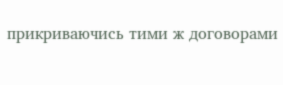прикриваючись тими ж договорами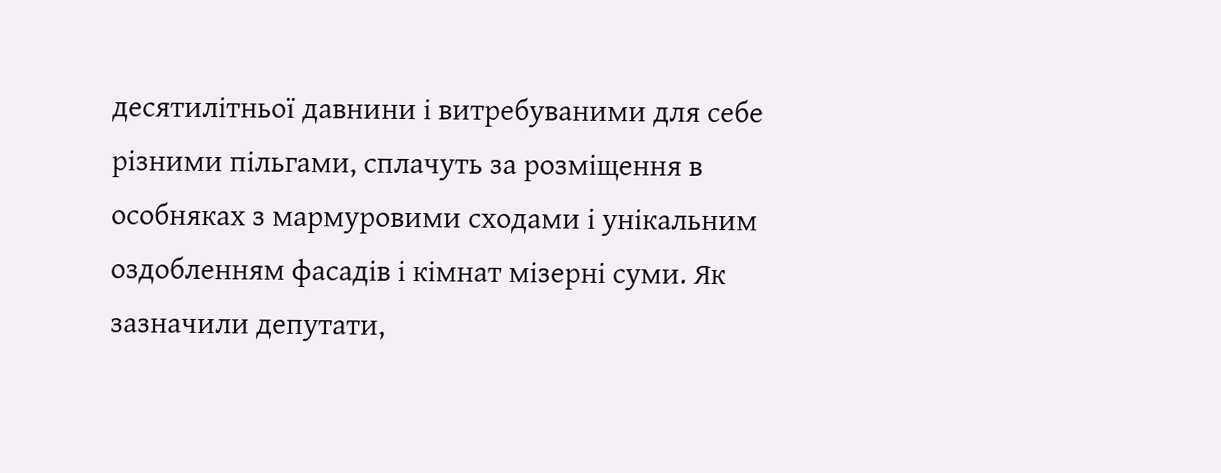десятилітньої давнини і витребуваними для себе різними пільгами, сплачуть за розміщення в особняках з мармуровими сходами і унікальним оздобленням фасадів і кімнат мізерні суми. Як зазначили депутати,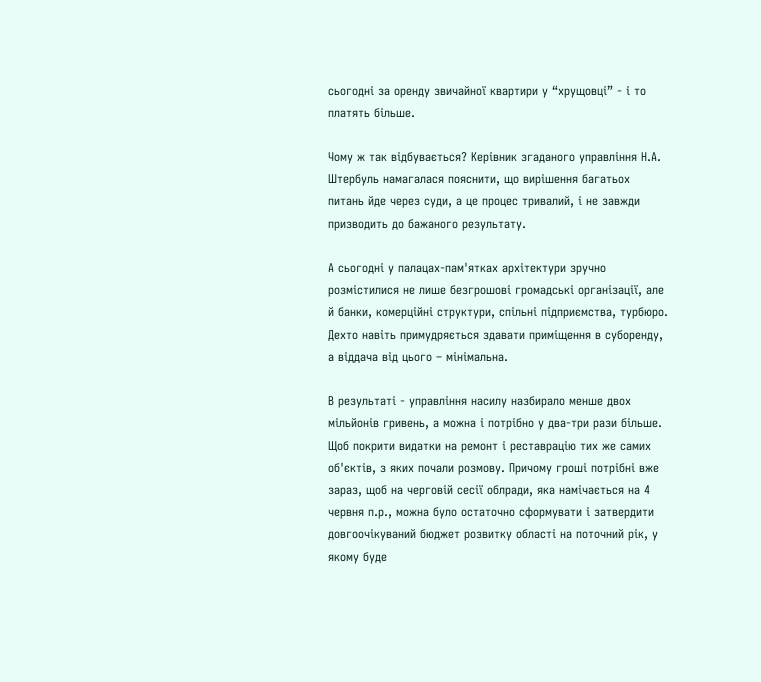сьогодні за оренду звичайної квартири у “хрущовці” - і то платять більше.

Чому ж так відбувається? Керівник згаданого управління Н.А. Штербуль намагалася пояснити, що вирішення багатьох питань йде через суди, а це процес тривалий, і не завжди призводить до бажаного результату.

А сьогодні у палацах-пам'ятках архітектури зручно розмістилися не лише безгрошові громадські організації, але й банки, комерційні структури, спільні підприємства, турбюро. Дехто навіть примудряється здавати приміщення в суборенду, а віддача від цього – мінімальна.

В результаті - управління насилу назбирало менше двох мільйонів гривень, а можна і потрібно у два-три рази більше. Щоб покрити видатки на ремонт і реставрацію тих же самих об'єктів, з яких почали розмову. Причому гроші потрібні вже зараз, щоб на черговій сесії облради, яка намічається на 4 червня п.р., можна було остаточно сформувати і затвердити довгоочікуваний бюджет розвитку області на поточний рік, у якому буде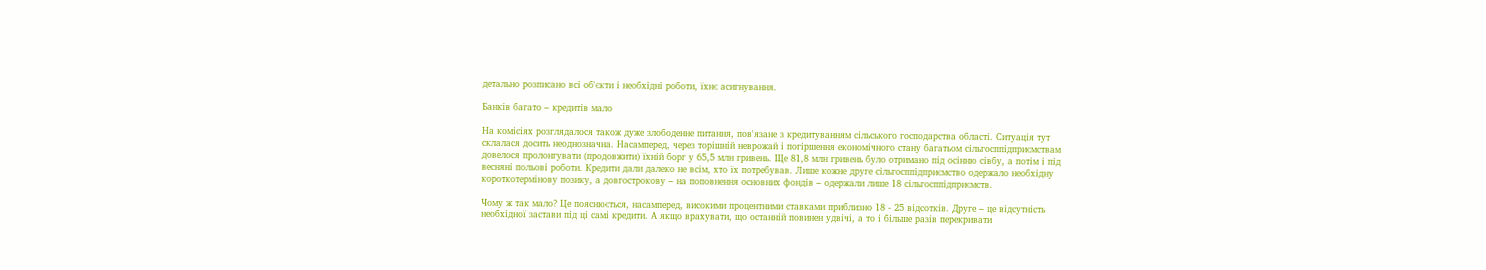детально розписано всі об'єкти і необхідні роботи, їхнє асигнування.

Банків багато – кредитів мало

На комісіях розглядалося також дуже злободенне питання, пов'язане з кредитуванням сільського господарства області. Ситуація тут склалася досить неоднозначна. Насамперед, через торішній неврожай і погіршення економічного стану багатьом сільгосппідприємствам довелося пролонгувати (продовжити) їхній борг у 65,5 млн гривень. Ще 81,8 млн гривень було отримано під осінню сівбу, а потім і під весняні польові роботи. Кредити дали далеко не всім, хто їх потребував. Лише кожне друге сільгосппідприємство одержало необхідну короткотермінову позику, а довгострокову – на поповнення основних фондів – одержали лише 18 сільгосппідприємств.

Чому ж так мало? Це пояснюється, насамперед, високими процентними ставками приблизно 18 - 25 відсотків. Друге – це відсутність необхідної застави під ці самі кредити. А якщо врахувати, що останній повинен удвічі, а то і більше разів перекривати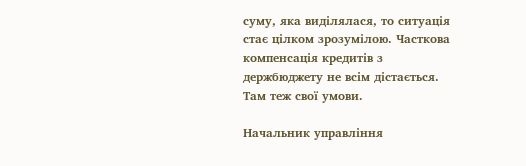суму, яка виділялася, то ситуація стає цілком зрозумілою. Часткова компенсація кредитів з держбюджету не всім дістається. Там теж свої умови.

Начальник управління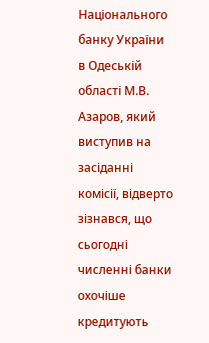Національного банку України в Одеській області М.В. Азаров, який виступив на засіданні комісії, відверто зізнався, що сьогодні численні банки охочіше кредитують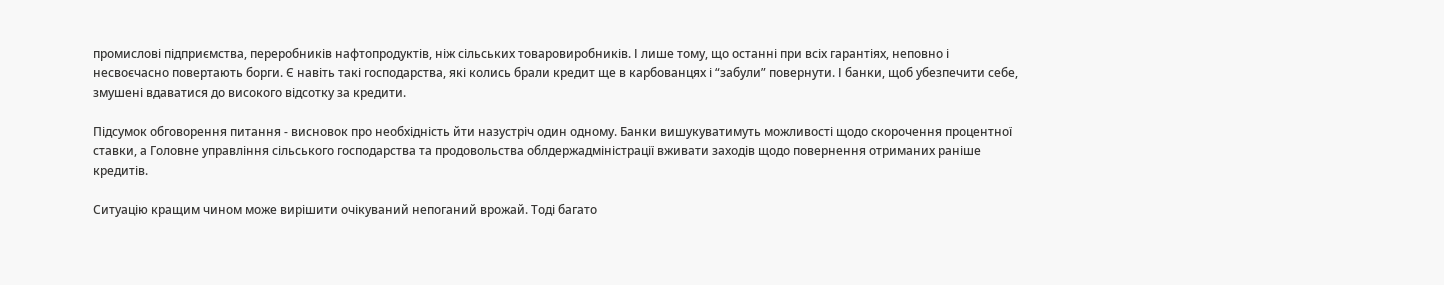промислові підприємства, переробників нафтопродуктів, ніж сільських товаровиробників. І лише тому, що останні при всіх гарантіях, неповно і несвоєчасно повертають борги. Є навіть такі господарства, які колись брали кредит ще в карбованцях і “забули” повернути. І банки, щоб убезпечити себе, змушені вдаватися до високого відсотку за кредити.

Підсумок обговорення питання - висновок про необхідність йти назустріч один одному. Банки вишукуватимуть можливості щодо скорочення процентної ставки, а Головне управління сільського господарства та продовольства облдержадміністрації вживати заходів щодо повернення отриманих раніше кредитів.

Ситуацію кращим чином може вирішити очікуваний непоганий врожай. Тоді багато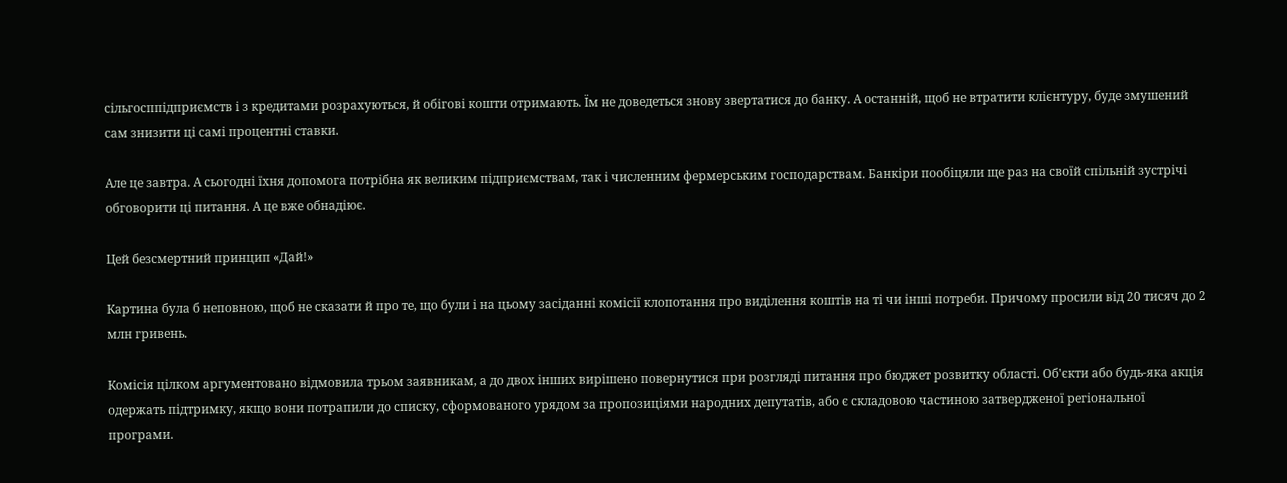сільгосппідприємств і з кредитами розрахуються, й обігові кошти отримають. Їм не доведеться знову звертатися до банку. А останній, щоб не втратити клієнтуру, буде змушений сам знизити ці самі процентні ставки.

Але це завтра. А сьогодні їхня допомога потрібна як великим підприємствам, так і численним фермерським господарствам. Банкіри пообіцяли ще раз на своїй спільній зустрічі обговорити ці питання. А це вже обнадіює.

Цей безсмертний принцип «Дай!»

Картина була б неповною, щоб не сказати й про те, що були і на цьому засіданні комісії клопотання про виділення коштів на ті чи інші потреби. Причому просили від 20 тисяч до 2 млн гривень.

Комісія цілком аргументовано відмовила трьом заявникам, а до двох інших вирішено повернутися при розгляді питання про бюджет розвитку області. Об'єкти або будь-яка акція одержать підтримку, якщо вони потрапили до списку, сформованого урядом за пропозиціями народних депутатів, або є складовою частиною затвердженої регіональної програми.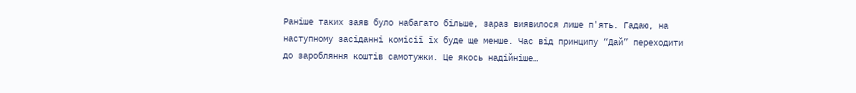Раніше таких заяв було набагато більше, зараз виявилося лише п'ять. Гадаю, на наступному засіданні комісії їх буде ще менше. Час від принципу “Дай” переходити до заробляння коштів самотужки. Це якось надійніше…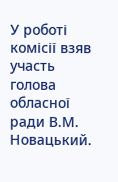У роботі комісії взяв участь голова обласної ради В.М. Новацький.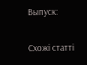Выпуск:

Схожі статті